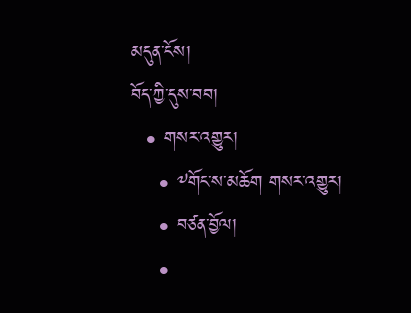མདུན་ངོས།
བོད་ཀྱི་དུས་བབ།
  • གསར་འགྱུར།
    • ༸གོང་ས་མཆོག གསར་འགྱུར།
    • བཙན་བྱོལ།
    •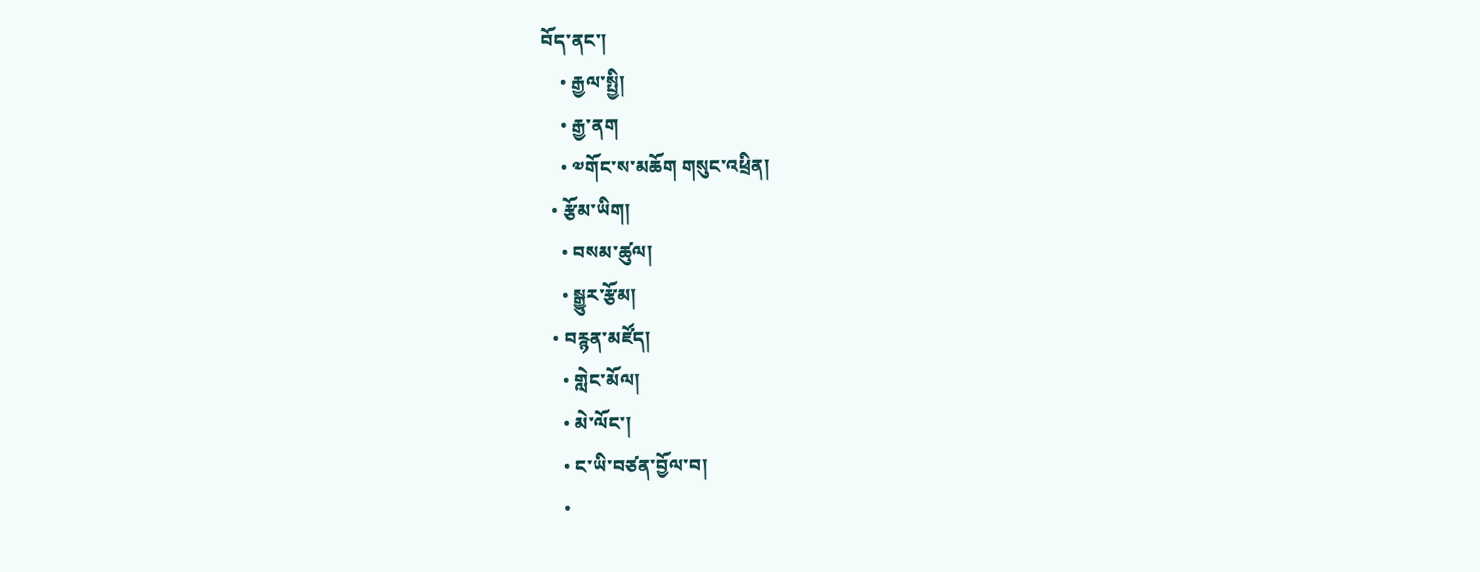བོད་ནང་།
    • རྒྱལ་སྤྱི།
    • རྒྱ་ནག
    • ༧གོང་ས་མཆོག གསུང་འཕྲིན།
  • རྩོམ་ཡིག།
    • བསམ་ཚུལ།
    • སྒྱུར་རྩོམ།
  • བརྙན་མཛོད།
    • གླེང་མོལ།
    • མེ་ལོང་།
    • ང་ཡི་བཙན་བྱོལ་བ།
    •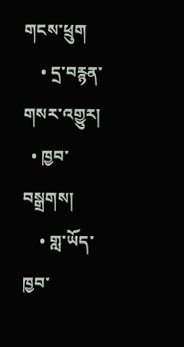གངས་ཕྲུག
    • དྲ་བརྙན་གསར་འགྱུར།
  • ཁྱབ་བསྒྲགས།
    • གླ་ཡོད་ཁྱབ་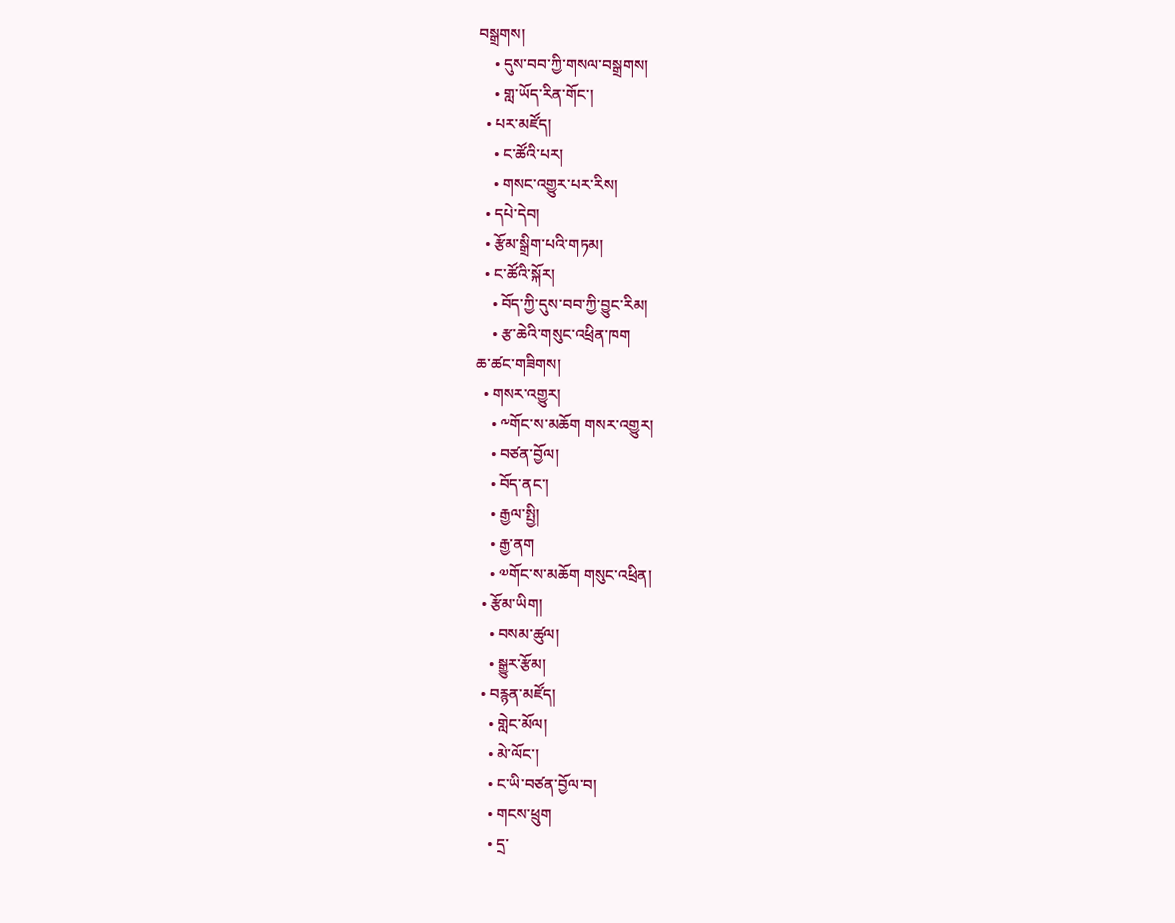བསྒྲགས།
    • དུས་བབ་ཀྱི་གསལ་བསྒྲགས།
    • གླ་ཡོད་རིན་གོང་།
  • པར་མཛོད།
    • ང་ཚོའི་པར།
    • གསང་འགྱུར་པར་རིས།
  • དཔེ་དེབ།
  • རྩོམ་སྒྲིག་པའི་གཏམ།
  • ང་ཚོའི་སྐོར།
    • བོད་ཀྱི་དུས་བབ་ཀྱི་བྱུང་རིམ།
    • རྩ་ཆེའི་གསུང་འཕྲིན་ཁག
ཆ་ཚང་གཟིགས།
  • གསར་འགྱུར།
    • ༸གོང་ས་མཆོག གསར་འགྱུར།
    • བཙན་བྱོལ།
    • བོད་ནང་།
    • རྒྱལ་སྤྱི།
    • རྒྱ་ནག
    • ༧གོང་ས་མཆོག གསུང་འཕྲིན།
  • རྩོམ་ཡིག།
    • བསམ་ཚུལ།
    • སྒྱུར་རྩོམ།
  • བརྙན་མཛོད།
    • གླེང་མོལ།
    • མེ་ལོང་།
    • ང་ཡི་བཙན་བྱོལ་བ།
    • གངས་ཕྲུག
    • དྲ་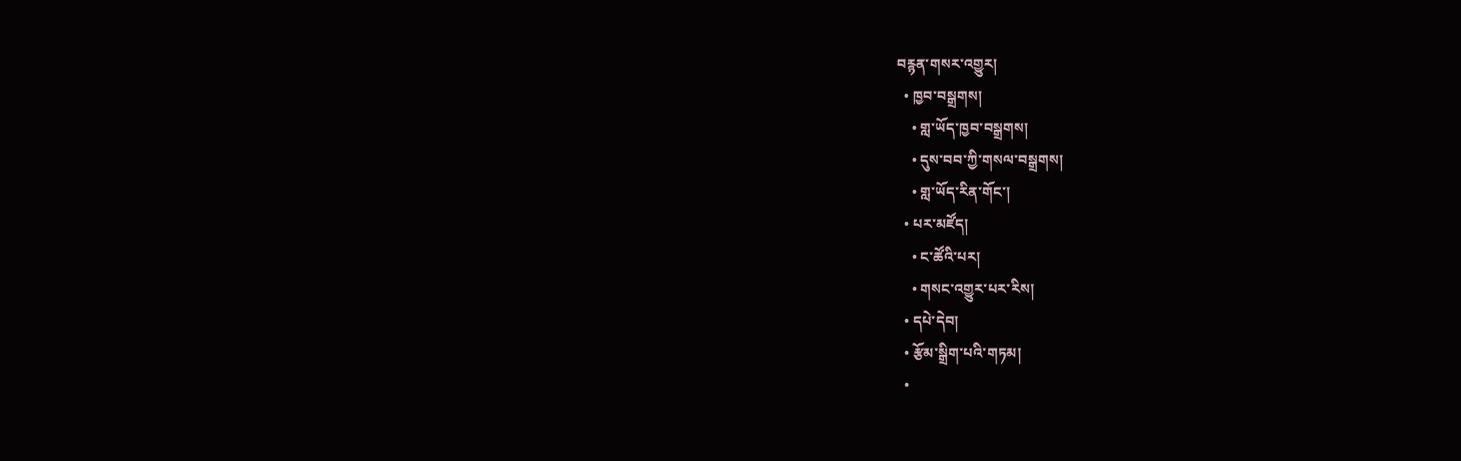བརྙན་གསར་འགྱུར།
  • ཁྱབ་བསྒྲགས།
    • གླ་ཡོད་ཁྱབ་བསྒྲགས།
    • དུས་བབ་ཀྱི་གསལ་བསྒྲགས།
    • གླ་ཡོད་རིན་གོང་།
  • པར་མཛོད།
    • ང་ཚོའི་པར།
    • གསང་འགྱུར་པར་རིས།
  • དཔེ་དེབ།
  • རྩོམ་སྒྲིག་པའི་གཏམ།
  •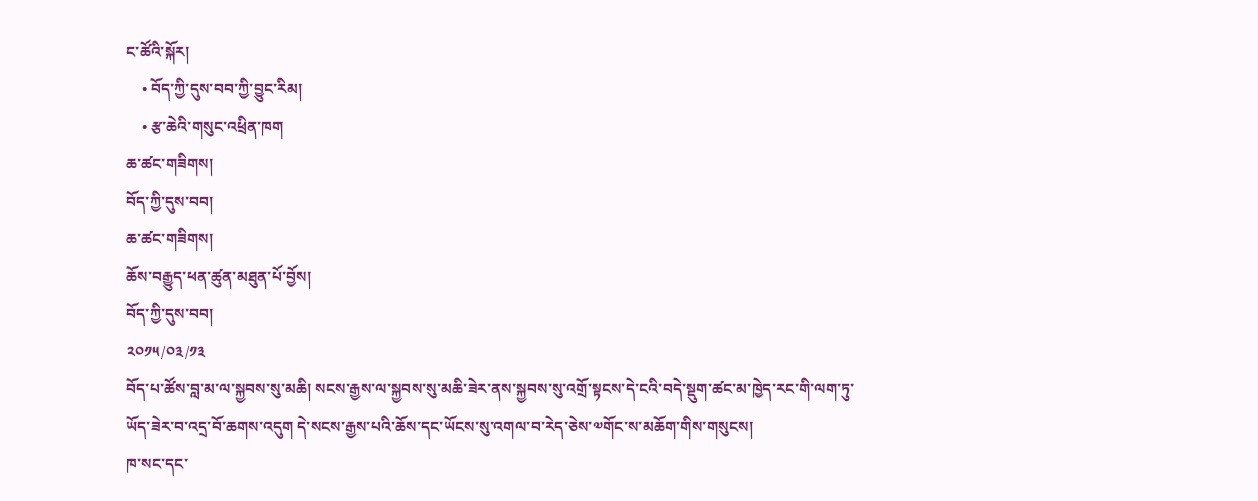ང་ཚོའི་སྐོར།
    • བོད་ཀྱི་དུས་བབ་ཀྱི་བྱུང་རིམ།
    • རྩ་ཆེའི་གསུང་འཕྲིན་ཁག
ཆ་ཚང་གཟིགས།
བོད་ཀྱི་དུས་བབ།
ཆ་ཚང་གཟིགས།
ཆོས་བརྒྱུད་ཕན་ཚུན་མཐུན་པོ་བྱོས།
བོད་ཀྱི་དུས་བབ།
༢༠༡༥/༠༣/༡༣
བོད་པ་ཚོས་བླ་མ་ལ་སྐྱབས་སུ་མཆི། སངས་རྒྱས་ལ་སྐྱབས་སུ་མཆི་ཟེར་ནས་སྐྱབས་སུ་འགྲོ་སྟངས་དེ་ངའི་བདེ་སྡུག་ཚང་མ་ཁྱེད་རང་གི་ལག་ཏུ་ཡོད་ཟེར་བ་འདྲ་བོ་ཆགས་འདུག དེ་སངས་རྒྱས་པའི་ཆོས་དང་ཡོངས་སུ་འགལ་བ་རེད་ཅེས་༧གོང་ས་མཆོག་གིས་གསུངས།
ཁ་སང་དང་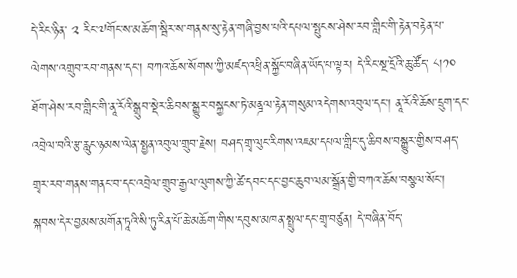དེ་རིང་ཉིན་ ༢ རིང་༧གོང་ས་མཆོག་སྦིར་ས་གནས་སུ་རྟེན་གཞི་བྱས་པའི་དཔལ་སྤུངས་ཤེས་རབ་གླིང་གི་རྟེན་བརྟེན་པ་ལེགས་འགྲུབ་རབ་གནས་དང་། བཀའ་ཆོས་སོགས་ཀྱི་མཛད་འཕྲིན་སྐྱོང་བཞིན་ཡོད་པ་ལྟར། དེ་རིང་སྔ་དྲོའི་ཆུ་ཚོད་ ༨།༡༠ ཐོག་ཤེས་རབ་གླིང་གི་ནཱ་རོའི་སྒྲུབ་སྡེར་ཆིབས་སྒྱུར་བསྐྱངས་ཏེ་མནྜལ་རྟེན་གསུམ་འདེགས་འབུལ་དང་། ནཱ་རོའི་ཆོས་དྲུག་དང་འབྲེལ་བའི་རྩ་རླུང་ཉམས་ལེན་སྤྱན་འབུལ་གྲུབ་རྗེས། བཤད་གྲྭ་ལུང་རིགས་འཇམ་དཔལ་གླིང་དུ་ཆིབས་བསྒྱུར་གྱིས་བཤད་གྲྭར་རབ་གནས་གནང་བ་དང་འབྲེལ་གྲུབ་རྒྱལ་ལུགས་ཀྱི་ཚེ་དབང་དང་བྱང་ཆུབ་ལམ་སྒྲོན་གྱི་བཀའ་ཆོས་བསྩལ་སོང་།
སྐབས་དེར་བྱམས་མགོན་ཏཱའི་སི་ཏུ་རིན་པོ་ཆེ་མཆོག་གིས་དབུས་མཁན་སྤྲུལ་དང་གྲྭ་བཙུན། དེ་བཞིན་བོད་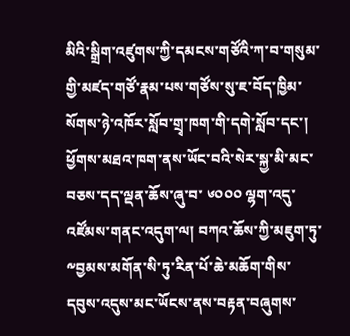མིའི་སྒྲིག་འཛུགས་ཀྱི་དམངས་གཙོའི་ཀ་བ་གསུམ་གྱི་མཛད་གཙོ་རྣམ་པས་གཙོས་སུ་ཇ་བོད་ཁྱིམ་སོགས་ཉེ་འཁོར་སློབ་གྲྭ་ཁག་གི་དགེ་སློབ་དང་། ཕྱོགས་མཐའ་ཁག་ནས་ཡོང་བའི་སེར་སྐྱ་མི་མང་བཅས་དད་ལྡན་ཆོས་ཞུ་བ་ ༦༠༠༠ ལྷག་འདུ་འཛོམས་གནང་འདུག་ལ། བཀའ་ཆོས་ཀྱི་མཇུག་ཏུ་༸བྱམས་མགོན་སི་ཏུ་རིན་པོ་ཆེ་མཆོག་གིས་དབུས་འདུས་མང་ཡོངས་ནས་བརྟན་བཞུགས་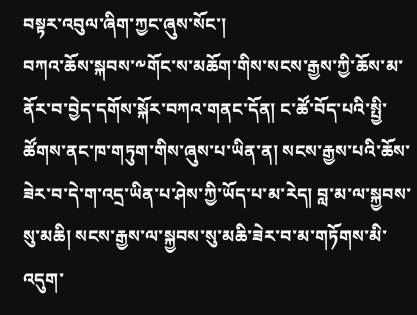བསྟར་འབུལ་ཞིག་ཀྱང་ཞུས་སོང་།
བཀའ་ཆོས་སྐབས་༸གོང་ས་མཆོག་གིས་སངས་རྒྱས་ཀྱི་ཆོས་མ་ནོར་བ་བྱེད་དགོས་སྐོར་བཀའ་གནང་དོན། ང་ཚོ་བོད་པའི་སྤྱི་ཚོགས་ནང་ཁ་གཏུག་གིས་ཞུས་པ་ཡིན་ན། སངས་རྒྱས་པའི་ཆོས་ཟེར་བ་དེ་ག་འདྲ་ཡིན་པ་ཤེས་ཀྱི་ཡོད་པ་མ་རེད། བླ་མ་ལ་སྐྱབས་སུ་མཆི། སངས་རྒྱས་ལ་སྐྱབས་སུ་མཆི་ཟེར་བ་མ་གཏོགས་མི་འདུག་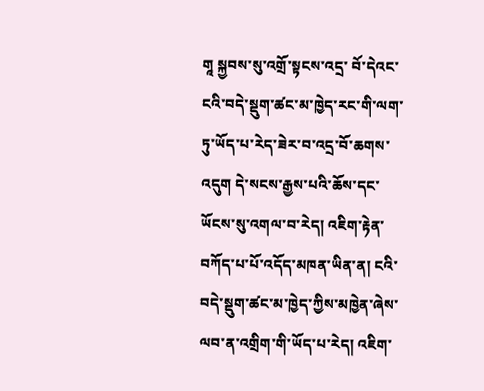གཱ སྐྱབས་སུ་འགྲོ་སྟངས་འདྲ་ བོ་དེའང་ངའི་བདེ་སྡུག་ཚང་མ་ཁྱེད་རང་གི་ལག་ཏུ་ཡོད་པ་རེད་ཟེར་བ་འདྲ་བོ་ཆགས་འདུག དེ་སངས་རྒྱས་པའི་ཆོས་དང་ཡོངས་སུ་འགལ་བ་རེད། འཇིག་རྟེན་བཀོད་པ་པོ་འདོད་མཁན་ཡིན་ན། ངའི་བདེ་སྡུག་ཚང་མ་ཁྱེད་ཀྱིས་མཁྱེན་ཞེས་ལབ་ན་འགྲིག་གི་ཡོད་པ་རེད། འཇིག་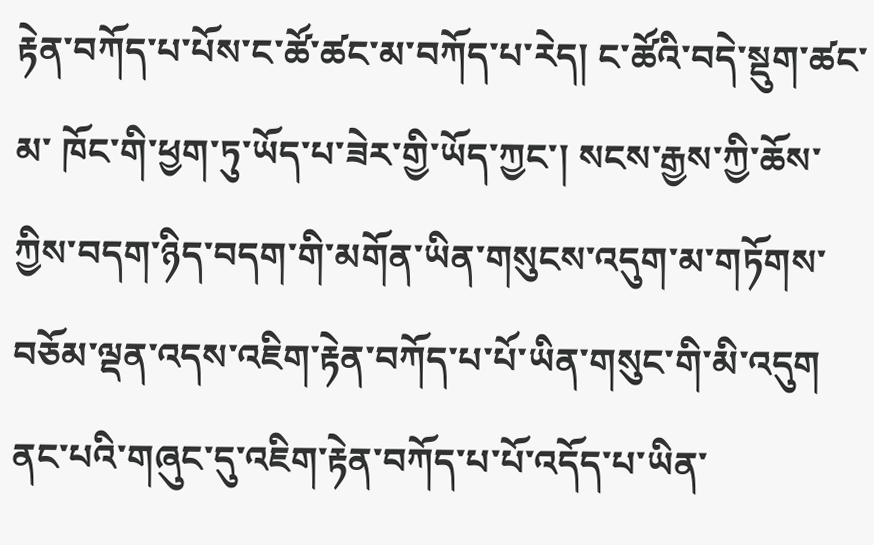རྟེན་བཀོད་པ་པོས་ང་ཚོ་ཚང་མ་བཀོད་པ་རེད། ང་ཚོའི་བདེ་སྡུག་ཚང་མ་ ཁོང་གི་ཕྱག་ཏུ་ཡོད་པ་ཟེར་གྱི་ཡོད་ཀྱང་། སངས་རྒྱས་ཀྱི་ཆོས་ཀྱིས་བདག་ཉིད་བདག་གི་མགོན་ཡིན་གསུངས་འདུག་མ་གཏོགས་བཅོམ་ལྡན་འདས་འཇིག་རྟེན་བཀོད་པ་པོ་ཡིན་གསུང་གི་མི་འདུག
ནང་པའི་གཞུང་དུ་འཇིག་རྟེན་བཀོད་པ་པོ་འདོད་པ་ཡིན་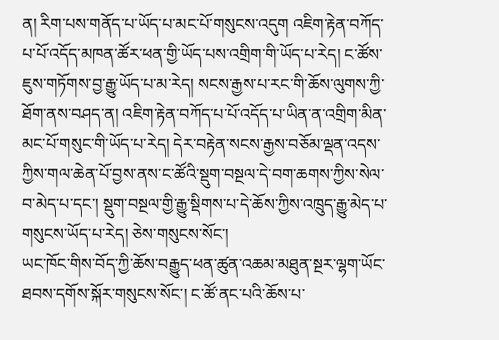ན། རིག་པས་གནོད་པ་ཡོད་པ་མང་པོ་གསུངས་འདུག འཇིག་རྟེན་བཀོད་པ་པོ་འདོད་མཁན་ཚོར་ཕན་གྱི་ཡོད་པས་འགྲིག་གི་ཡོད་པ་རེད། ང་ཚོས་ཇུས་གཏོགས་བྱ་རྒྱུ་ཡོད་པ་མ་རེད། སངས་རྒྱས་པ་རང་གི་ཆོས་ལུགས་ཀྱི་ཐོག་ནས་བཤད་ན། འཇིག་རྟེན་བཀོད་པ་པོ་འདོད་པ་ཡིན་ན་འགྲིག་མིན་མང་པོ་གསུང་གི་ཡོད་པ་རེད། དེར་བརྟེན་སངས་རྒྱས་བཅོམ་ལྡན་འདས་ཀྱིས་གལ་ཆེན་པོ་བྱས་ནས་ང་ཚོའི་སྡུག་བསྔལ་དེ་བག་ཆགས་ཀྱིས་སེལ་བ་མེད་པ་དང་། སྡུག་བསྔལ་གྱི་རྒྱུ་སྡིགས་པ་དེ་ཆོས་ཀྱིས་འཁྲུད་རྒྱུ་མེད་པ་གསུངས་ཡོད་པ་རེད། ཅེས་གསུངས་སོང་།
ཡང་ཁོང་གིས་བོད་ཀྱི་ཆོས་བརྒྱུད་ཕན་ཚུན་འཆམ་མཐུན་སྔར་ལྷག་ཡོང་ཐབས་དགོས་སྐོར་གསུངས་སོང་། ང་ཚོ་ནང་པའི་ཆོས་པ་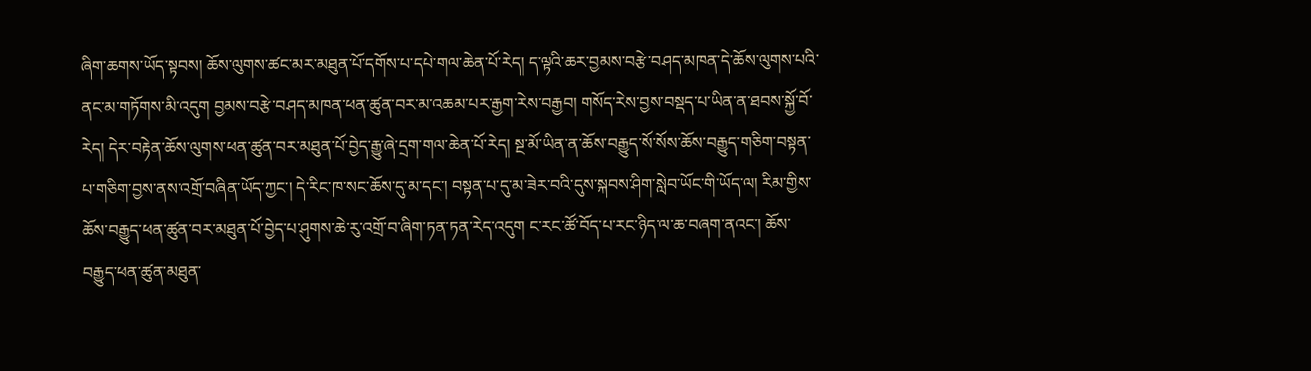ཞིག་ཆགས་ཡོད་སྟབས། ཆོས་ལུགས་ཚང་མར་མཐུན་པོ་དགོས་པ་དཔེ་གལ་ཆེན་པོ་རེད། ད་ལྟའི་ཆར་བྱམས་བརྩེ་བཤད་མཁན་དེ་ཆོས་ལུགས་པའི་ནང་མ་གཏོགས་མི་འདུག བྱམས་བརྩེ་བཤད་མཁན་ཕན་ཚུན་བར་མ་འཆམ་པར་རྒྱག་རེས་བརྒྱབ། གསོད་རེས་བྱས་བསྡད་པ་ཡིན་ན་ཐབས་སྐྱོ་བོ་རེད། དེར་བརྟེན་ཆོས་ལུགས་ཕན་ཚུན་བར་མཐུན་པོ་བྱེད་རྒྱུ་ཞེ་དྲག་གལ་ཆེན་པོ་རེད། སྔ་མོ་ཡིན་ན་ཆོས་བརྒྱུད་སོ་སོས་ཆོས་བརྒྱུད་གཅིག་བསྟན་པ་གཅིག་བྱས་ནས་འགྲོ་བཞིན་ཡོད་ཀྱང་། དེ་རིང་ཁ་སང་ཆོས་དུ་མ་དང་། བསྟན་པ་དུ་མ་ཟེར་བའི་དུས་སྐབས་ཤིག་སླེབ་ཡོང་གི་ཡོད་ལ། རིམ་གྱིས་ཆོས་བརྒྱུད་ཕན་ཚུན་བར་མཐུན་པོ་བྱེད་པ་ཤུགས་ཆེ་རུ་འགྲོ་བ་ཞིག་ཏན་ཏན་རེད་འདུག ང་རང་ཚོ་བོད་པ་རང་ཉིད་ལ་ཆ་བཞག་ནའང་། ཆོས་བརྒྱུད་ཕན་ཚུན་མཐུན་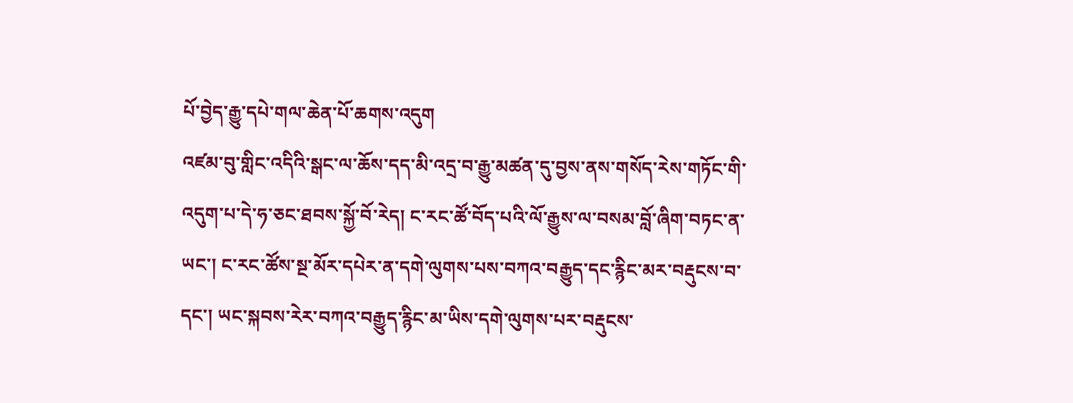པོ་བྱེད་རྒྱུ་དཔེ་གལ་ཆེན་པོ་ཆགས་འདུག
འཛམ་བུ་གླིང་འདིའི་སྒང་ལ་ཆོས་དད་མི་འདྲ་བ་རྒྱུ་མཚན་དུ་བྱས་ནས་གསོད་རེས་གཏོང་གི་འདུག་པ་དེ་ཧ་ཅང་ཐབས་སྐྱོ་བོ་རེད། ང་རང་ཚོ་བོད་པའི་ལོ་རྒྱུས་ལ་བསམ་བློ་ཞིག་བཏང་ན་ཡང་། ང་རང་ཚོས་སྔ་མོར་དཔེར་ན་དགེ་ལུགས་པས་བཀའ་བརྒྱུད་དང་རྙིང་མར་བརྡུངས་བ་དང་། ཡང་སྐབས་རེར་བཀའ་བརྒྱུད་རྙིང་མ་ཡིས་དགེ་ལུགས་པར་བརྡུངས་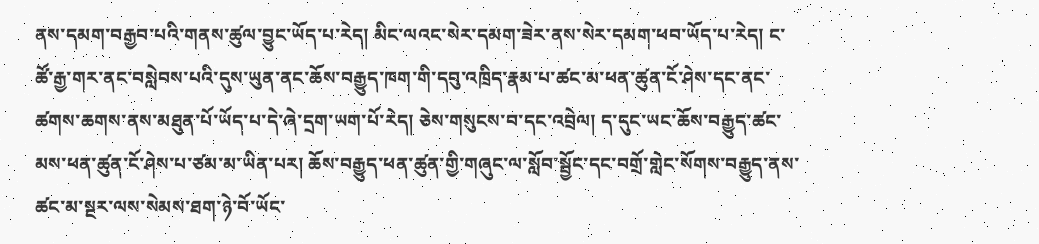ནས་དམག་བརྒྱབ་པའི་གནས་ཚུལ་བྱུང་ཡོད་པ་རེད། མིང་ལའང་སེར་དམག་ཟེར་ནས་སེར་དམག་ཕབ་ཡོད་པ་རེད། ང་ཚོ་རྒྱ་གར་ནང་བསླེབས་པའི་དུས་ཡུན་ནང་ཆོས་བརྒྱུད་ཁག་གི་དབུ་འཁྲིད་རྣམ་པ་ཚང་མ་ཕན་ཚུན་ངོ་ཤེས་དང་ནང་ཚགས་ཆགས་ནས་མཐུན་པོ་ཡོད་པ་དེ་ཞེ་དྲག་ཡག་པོ་རེད། ཅེས་གསུངས་བ་དང་འབྲེལ། ད་དུང་ཡང་ཆོས་བརྒྱུད་ཚང་མས་ཕན་ཚུན་ངོ་ཤེས་པ་ཙམ་མ་ཡིན་པར། ཆོས་བརྒྱུད་ཕན་ཚུན་གྱི་གཞུང་ལ་སློབ་སྦྱོང་དང་བགྲོ་གླེང་སོགས་བརྒྱུད་ནས་ཚང་མ་སྔར་ལས་སེམས་ཐག་ཉེ་བོ་ཡོང་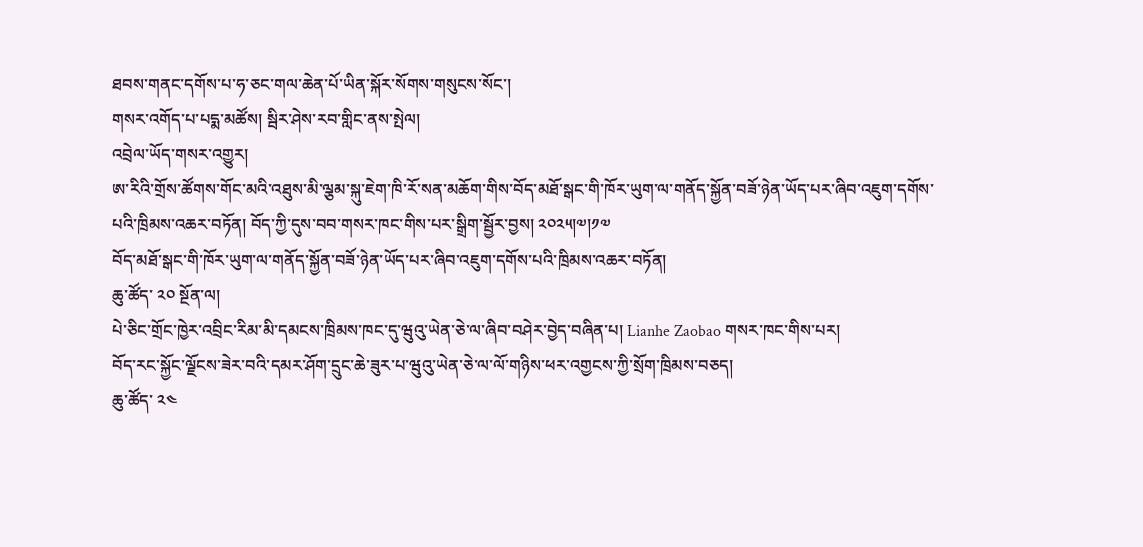ཐབས་གནང་དགོས་པ་ཧ་ཅང་གལ་ཆེན་པོ་ཡིན་སྐོར་སོགས་གསུངས་སོང་།
གསར་འགོད་པ་པདྨ་མཚོས། སྦིར་ཤེས་རབ་གླིང་ནས་སྤེལ།
འབྲེལ་ཡོད་གསར་འགྱུར།
ཨ་རིའི་གྲོས་ཚོགས་གོང་མའི་འཐུས་མི་ལྕམ་སྐུ་ཇེག་ཁི་རོ་སན་མཆོག་གིས་བོད་མཐོ་སྒང་གི་ཁོར་ཡུག་ལ་གནོད་སྐྱོན་བཟོ་ཉེན་ཡོད་པར་ཞིབ་འཇུག་དགོས་པའི་ཁྲིམས་འཆར་བཏོན། བོད་ཀྱི་དུས་བབ་གསར་ཁང་གིས་པར་སྒྲིག་སྦྱོར་བྱས། ༢༠༢༥།༧།༡༧
བོད་མཐོ་སྒང་གི་ཁོར་ཡུག་ལ་གནོད་སྐྱོན་བཟོ་ཉེན་ཡོད་པར་ཞིབ་འཇུག་དགོས་པའི་ཁྲིམས་འཆར་བཏོན།
ཆུ་ཚོད་ ༢༠ སྔོན་ལ།
པེ་ཅིང་གྲོང་ཁྱེར་འབྲིང་རིམ་མི་དམངས་ཁྲིམས་ཁང་དུ་ཝུའུ་ཡེན་ཅེ་ལ་ཞིབ་བཤེར་བྱེད་བཞིན་པ། Lianhe Zaobao གསར་ཁང་གིས་པར།
བོད་རང་སྐྱོང་ལྗོངས་ཟེར་བའི་དམར་ཤོག་དྲུང་ཆེ་ཟུར་པ་ཝུའུ་ཡེན་ཅེ་ལ་ལོ་གཉིས་ཕར་འགྱངས་ཀྱི་སྲོག་ཁྲིམས་བཅད།
ཆུ་ཚོད་ ༢༤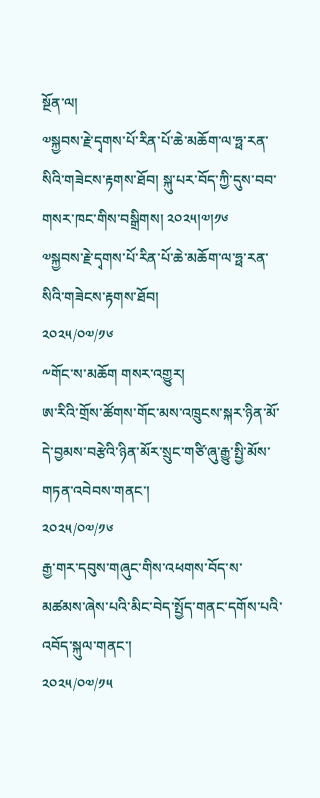སྔོན་ལ།
༧སྐྱབས་རྗེ་དྭགས་པོ་རིན་པོ་ཆེ་མཆོག་ལ་ཧྥ་རན་སིའི་གཟེངས་རྟགས་ཐོབ། སྐུ་པར་བོད་ཀྱི་དུས་བབ་གསར་ཁང་གིས་བསྒྲིགས། ༢༠༢༥།༧།༡༦
༧སྐྱབས་རྗེ་དྭགས་པོ་རིན་པོ་ཆེ་མཆོག་ལ་ཧྥ་རན་སིའི་གཟེངས་རྟགས་ཐོབ།
༢༠༢༥/༠༧/༡༦
༸གོང་ས་མཆོག གསར་འགྱུར།
ཨ་རིའི་གྲོས་ཚོགས་གོང་མས་འཁྲུངས་སྐར་ཉིན་མོ་དེ་བྱམས་བརྩེའི་ཉིན་མོར་སྲུང་གཙི་ཞུ་རྒྱུ་སྤྱི་མོས་གཏན་འབེབས་གནང་།
༢༠༢༥/༠༧/༡༦
རྒྱ་གར་དབུས་གཞུང་གིས་འཕགས་བོད་ས་མཚམས་ཞེས་པའི་མིང་བེད་སྤྱོད་གནང་དགོས་པའི་འབོད་སྐུལ་གནང་།
༢༠༢༥/༠༧/༡༥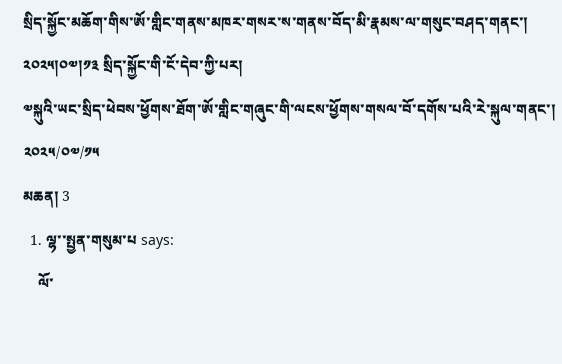སྲིད་སྐྱོང་མཆོག་གིས་ཨོ་གླིང་གནས་མཁར་གསར་ས་གནས་བོད་མི་རྣམས་ལ་གསུང་བཤད་གནང་། ༢༠༢༥།༠༧།༡༣ སྲིད་སྐྱོང་གི་ངོ་དེབ་ཀྱི་པར།
༧སྐུའི་ཡང་སྲིད་ཕེབས་ཕྱོགས་ཐོག་ཨོ་གླིང་གཞུང་གི་ལངས་ཕྱོགས་གསལ་བོ་དགོས་པའི་རེ་སྐུལ་གནང་།
༢༠༢༥/༠༧/༡༥
མཆན། 3
  1. ལྷ་་སྤྱན་གསུམ་པ says:
    ལོ་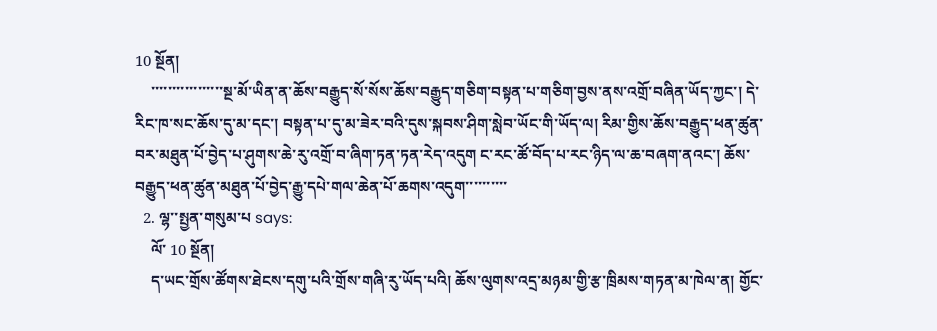10 སྔོན།
    ་་་་་་་་་་་་་་་་་སྔ་མོ་ཡིན་ན་ཆོས་བརྒྱུད་སོ་སོས་ཆོས་བརྒྱུད་གཅིག་བསྟན་པ་གཅིག་བྱས་ནས་འགྲོ་བཞིན་ཡོད་ཀྱང་། དེ་རིང་ཁ་སང་ཆོས་དུ་མ་དང་། བསྟན་པ་དུ་མ་ཟེར་བའི་དུས་སྐབས་ཤིག་སླེབ་ཡོང་གི་ཡོད་ལ། རིམ་གྱིས་ཆོས་བརྒྱུད་ཕན་ཚུན་བར་མཐུན་པོ་བྱེད་པ་ཤུགས་ཆེ་རུ་འགྲོ་བ་ཞིག་ཏན་ཏན་རེད་འདུག ང་རང་ཚོ་བོད་པ་རང་ཉིད་ལ་ཆ་བཞག་ནའང་། ཆོས་བརྒྱུད་ཕན་ཚུན་མཐུན་པོ་བྱེད་རྒྱུ་དཔེ་གལ་ཆེན་པོ་ཆགས་འདུག་་་་་་་་་་
  2. ལྷ་་སྤྱན་གསུམ་པ says:
    ལོ་ 10 སྔོན།
    ད་ཡང་གྲོས་ཚོགས་ཐེངས་དགུ་པའི་གྲོས་གཞི་རུ་ཡོད་པའི། ཆོས་ལུགས་འདྲ་མཉམ་གྱི་རྩ་ཁྲིམས་གཏན་མ་ཁེལ་ན། གྱོང་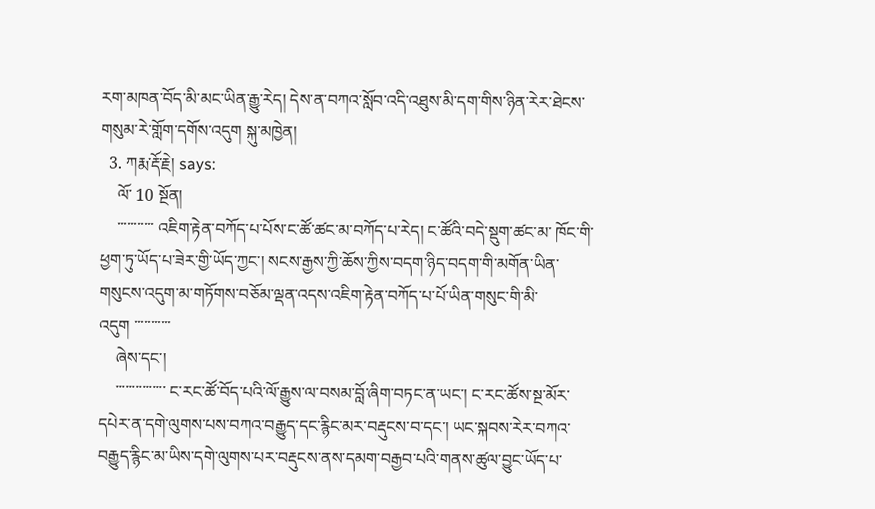རག་མཁན་བོད་མི་མང་ཡིན་རྒྱུ་རེད། དེས་ན་བཀའ་སློབ་འདི་འཐུས་མི་དག་གིས་ཉིན་རེར་ཐེངས་གསུམ་རེ་གློག་དགོས་འདུག སྐུ་མཁྱེན།
  3. ཀརྨ་རྡོ་རྗེ། says:
    ལོ་ 10 སྔོན།
    ་་་་་་་་་་་ འཇིག་རྟེན་བཀོད་པ་པོས་ང་ཚོ་ཚང་མ་བཀོད་པ་རེད། ང་ཚོའི་བདེ་སྡུག་ཚང་མ་ ཁོང་གི་ཕྱག་ཏུ་ཡོད་པ་ཟེར་གྱི་ཡོད་ཀྱང་། སངས་རྒྱས་ཀྱི་ཆོས་ཀྱིས་བདག་ཉིད་བདག་གི་མགོན་ཡིན་གསུངས་འདུག་མ་གཏོགས་བཅོམ་ལྡན་འདས་འཇིག་རྟེན་བཀོད་པ་པོ་ཡིན་གསུང་གི་མི་འདུག ་་་་་་་་་་་
    ཞེས་དང་།
    ་་་་་་་་་་་་་་་ ང་རང་ཚོ་བོད་པའི་ལོ་རྒྱུས་ལ་བསམ་བློ་ཞིག་བཏང་ན་ཡང་། ང་རང་ཚོས་སྔ་མོར་དཔེར་ན་དགེ་ལུགས་པས་བཀའ་བརྒྱུད་དང་རྙིང་མར་བརྡུངས་བ་དང་། ཡང་སྐབས་རེར་བཀའ་བརྒྱུད་རྙིང་མ་ཡིས་དགེ་ལུགས་པར་བརྡུངས་ནས་དམག་བརྒྱབ་པའི་གནས་ཚུལ་བྱུང་ཡོད་པ་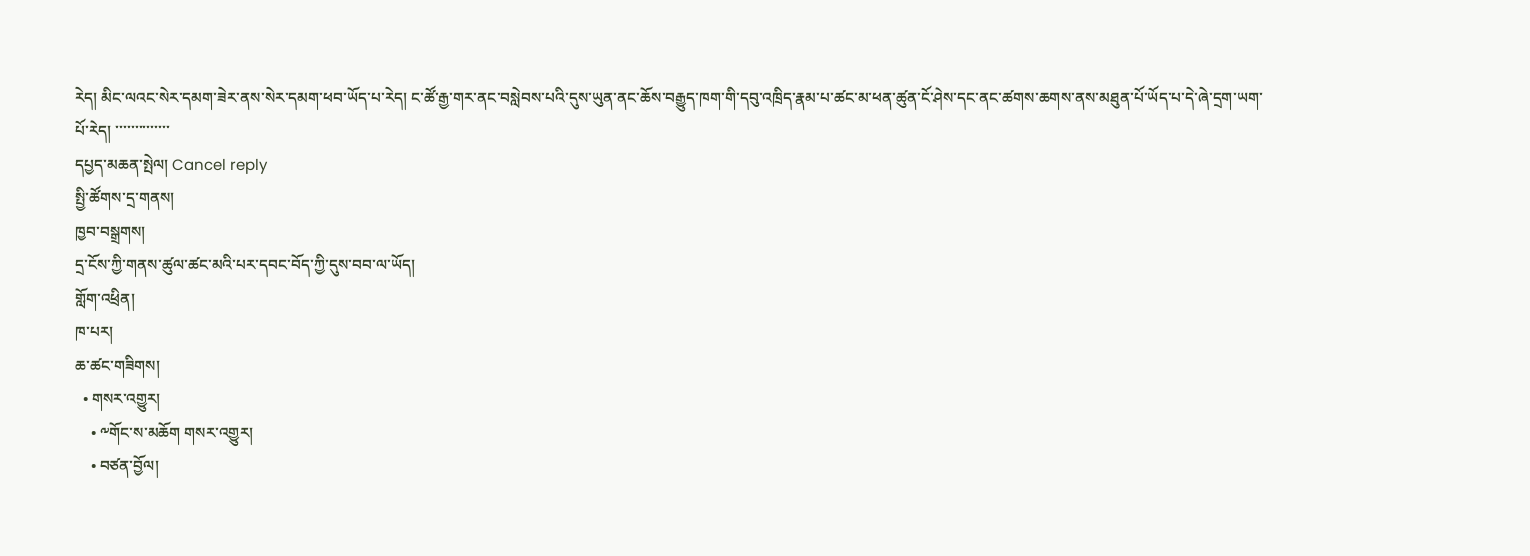རེད། མིང་ལའང་སེར་དམག་ཟེར་ནས་སེར་དམག་ཕབ་ཡོད་པ་རེད། ང་ཚོ་རྒྱ་གར་ནང་བསླེབས་པའི་དུས་ཡུན་ནང་ཆོས་བརྒྱུད་ཁག་གི་དབུ་འཁྲིད་རྣམ་པ་ཚང་མ་ཕན་ཚུན་ངོ་ཤེས་དང་ནང་ཚགས་ཆགས་ནས་མཐུན་པོ་ཡོད་པ་དེ་ཞེ་དྲག་ཡག་པོ་རེད། ་་་་་་་་་་་་་་
དཔྱད་མཆན་སྤེལ། Cancel reply
སྤྱི་ཚོགས་དྲ་གནས།
ཁྱབ་བསྒྲགས།
དྲ་ངོས་ཀྱི་གནས་ཚུལ་ཚང་མའི་པར་དབང་བོད་ཀྱི་དུས་བབ་ལ་ཡོད།
གློག་འཕྲིན།
ཁ་པར།
ཆ་ཚང་གཟིགས།
  • གསར་འགྱུར།
    • ༸གོང་ས་མཆོག གསར་འགྱུར།
    • བཙན་བྱོལ།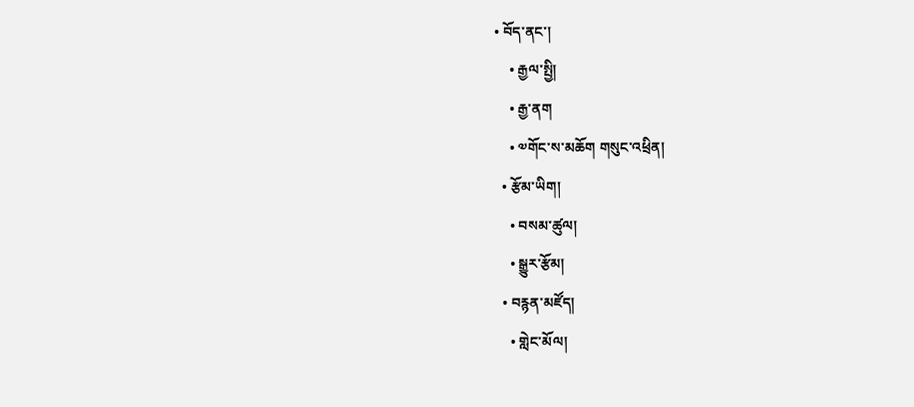• བོད་ནང་།
    • རྒྱལ་སྤྱི།
    • རྒྱ་ནག
    • ༧གོང་ས་མཆོག གསུང་འཕྲིན།
  • རྩོམ་ཡིག།
    • བསམ་ཚུལ།
    • སྒྱུར་རྩོམ།
  • བརྙན་མཛོད།
    • གླེང་མོལ།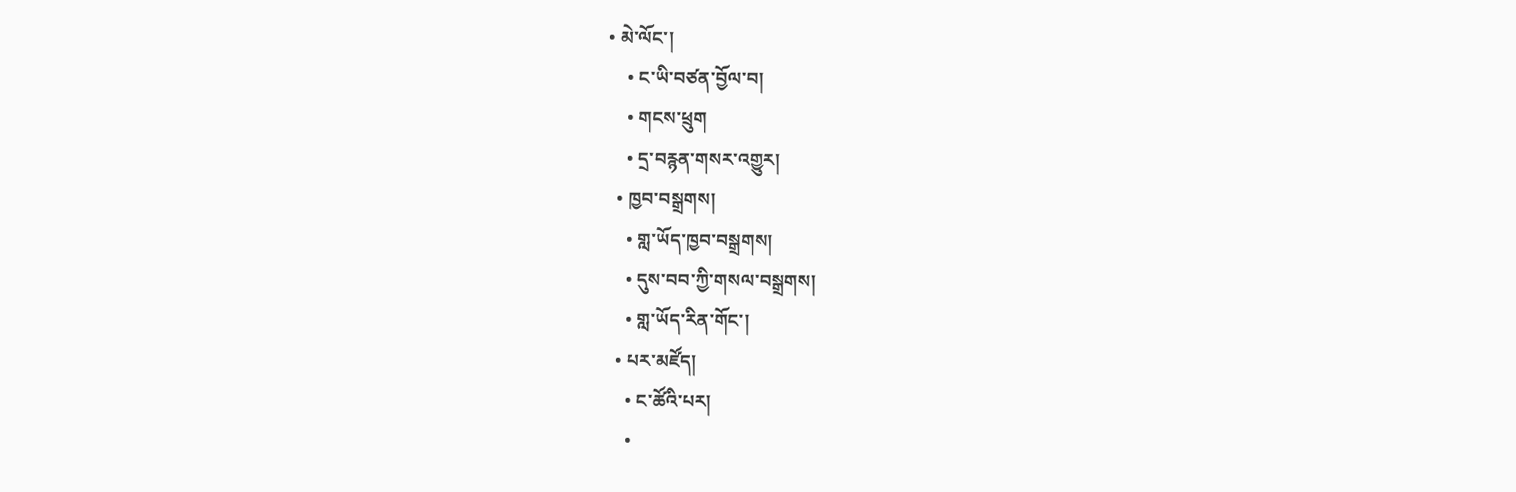• མེ་ལོང་།
    • ང་ཡི་བཙན་བྱོལ་བ།
    • གངས་ཕྲུག
    • དྲ་བརྙན་གསར་འགྱུར།
  • ཁྱབ་བསྒྲགས།
    • གླ་ཡོད་ཁྱབ་བསྒྲགས།
    • དུས་བབ་ཀྱི་གསལ་བསྒྲགས།
    • གླ་ཡོད་རིན་གོང་།
  • པར་མཛོད།
    • ང་ཚོའི་པར།
    •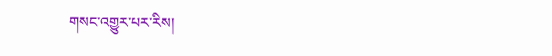གསང་འགྱུར་པར་རིས།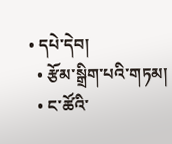• དཔེ་དེབ།
  • རྩོམ་སྒྲིག་པའི་གཏམ།
  • ང་ཚོའི་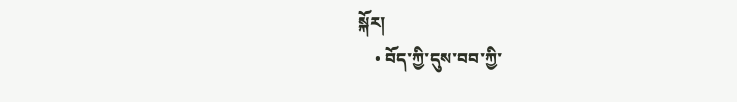སྐོར།
    • བོད་ཀྱི་དུས་བབ་ཀྱི་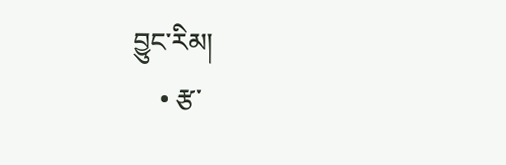བྱུང་རིམ།
    • རྩ་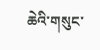ཆེའི་གསུང་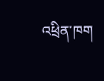འཕྲིན་ཁག